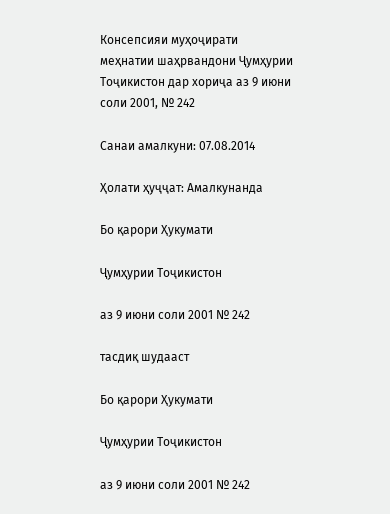Консепсияи муҳоҷирати меҳнатии шаҳрвандони Ҷумҳурии Тоҷикистон дар хориҷа аз 9 июни соли 2001, № 242

Санаи амалкуни: 07.08.2014

Ҳолати ҳуҷҷат: Амалкунанда

Бо қарори Ҳукумати

Ҷумҳурии Тоҷикистон

аз 9 июни соли 2001 № 242

тасдиқ шудааст

Бо қарори Ҳукумати

Ҷумҳурии Тоҷикистон

аз 9 июни соли 2001 № 242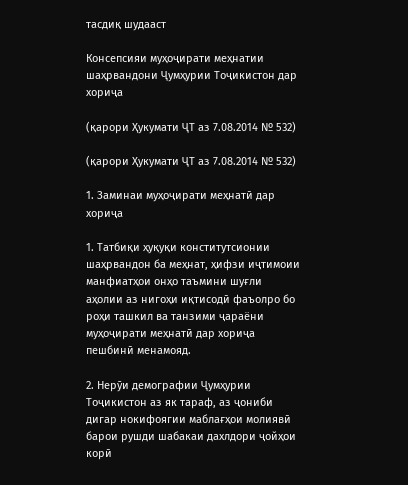тасдиқ шудааст

Консепсияи муҳоҷирати меҳнатии шаҳрвандони Ҷумҳурии Тоҷикистон дар хориҷа

(қарори Ҳукумати ҶТ аз 7.08.2014 № 532)

(қарори Ҳукумати ҶТ аз 7.08.2014 № 532)

1. Заминаи муҳоҷирати меҳнатӣ дар хориҷа

1. Татбиқи ҳуқуқи конститутсионии шаҳрвандон ба меҳнат, ҳифзи иҷтимоии манфиатҳои онҳо таъмини шуғли аҳолии аз нигоҳи иқтисодӣ фаъолро бо роҳи ташкил ва танзими ҷараёни муҳоҷирати меҳнатӣ дар хориҷа пешбинӣ менамояд.

2. Нерӯи демографии Ҷумҳурии Тоҷикистон аз як тараф, аз ҷониби дигар нокифоягии маблағҳои молиявӣ барои рушди шабакаи дахлдори ҷойҳои корӣ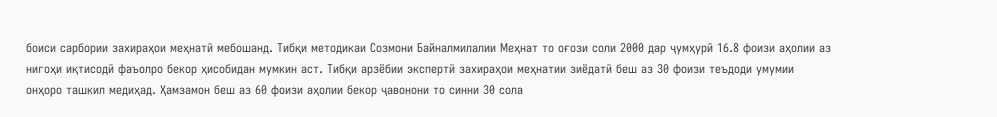боиси сарбории захираҳои меҳнатӣ мебошанд. Тибқи методикаи Созмони Байналмилалии Меҳнат то оғози соли 2000 дар ҷумҳурӣ 16.8 фоизи аҳолии аз нигоҳи иқтисодӣ фаъолро бекор ҳисобидан мумкин аст. Тибқи арзёбии экспертӣ захираҳои меҳнатии зиёдатӣ беш аз 30 фоизи теъдоди умумии онҳоро ташкил медиҳад. Ҳамзамон беш аз 60 фоизи аҳолии бекор ҷавонони то синни 30 сола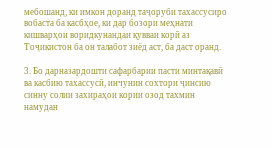мебошанд, ки имкон доранд таҷоруби тахассусиро вобаста ба касбҳое, ки дар бозори меҳнати кишварҳои воридкунандаи қувваи корӣ аз Тоҷикистон ба он талабот зиёд аст, ба даст оранд.

3. Бо дарназардошти сафарбарии пасти минтақавӣ ва касбию тахассусӣ, инчунин сохтори ҷинсию синну солии захираҳои кории озод тахмин намудан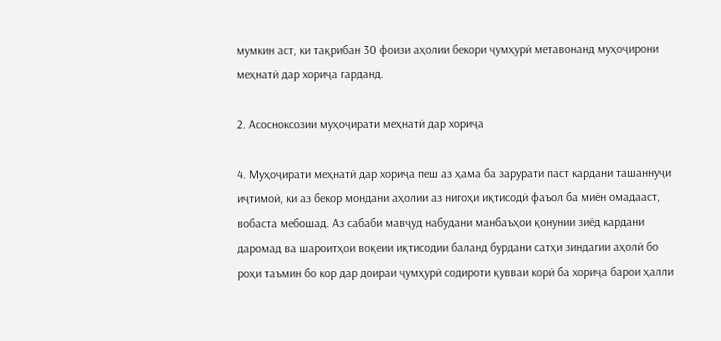мумкин аст, ки тақрибан 30 фоизи аҳолии бекори ҷумҳурӣ метавонанд муҳоҷирони меҳнатӣ дар хориҷа гарданд.

2. Асосноксозии муҳоҷирати меҳнатӣ дар хориҷа

4. Муҳоҷирати меҳнатӣ дар хориҷа пеш аз ҳама ба зарурати паст кардани ташаннуҷи иҷтимоӣ, ки аз бекор мондани аҳолии аз нигоҳи иқтисодӣ фаъол ба миён омадааст, вобаста мебошад. Аз сабаби мавҷуд набудани манбаъҳои қонунии зиёд кардани даромад ва шароитҳои воқеии иқтисодии баланд бурдани сатҳи зиндагии аҳолӣ бо роҳи таъмин бо кор дар доираи ҷумҳурӣ содироти қувваи корӣ ба хориҷа барои ҳалли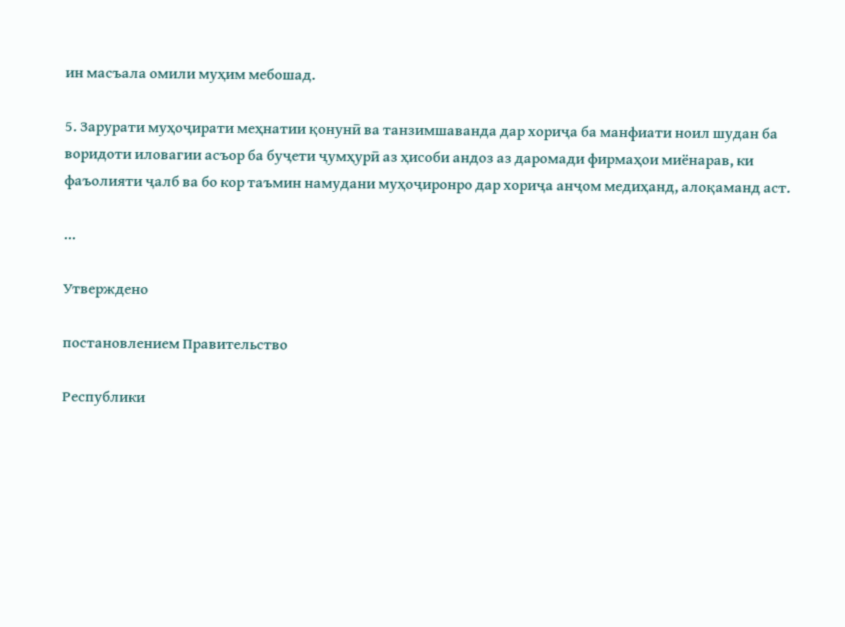ин масъала омили муҳим мебошад.

5. Зарурати муҳоҷирати меҳнатии қонунӣ ва танзимшаванда дар хориҷа ба манфиати ноил шудан ба воридоти иловагии асъор ба буҷети ҷумҳурӣ аз ҳисоби андоз аз даромади фирмаҳои миёнарав, ки фаъолияти ҷалб ва бо кор таъмин намудани муҳоҷиронро дар хориҷа анҷом медиҳанд, алоқаманд аст.

...

Утверждено

постановлением Правительство

Республики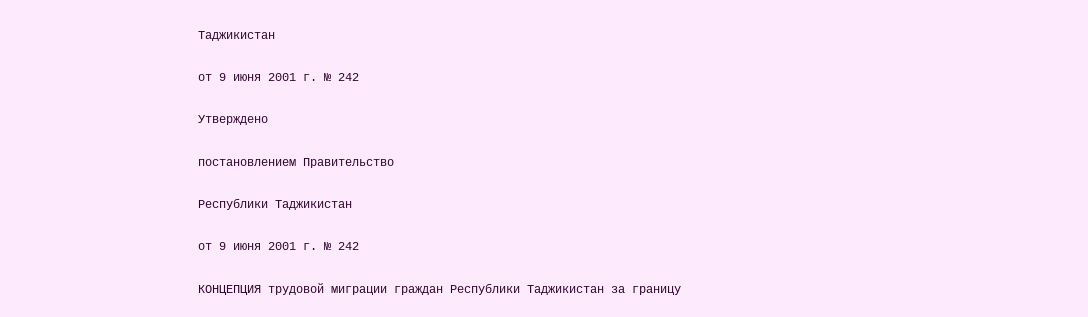Таджикистан

от 9 июня 2001 г. № 242

Утверждено

постановлением Правительство

Республики Таджикистан

от 9 июня 2001 г. № 242

КОНЦЕПЦИЯ трудовой миграции граждан Республики Таджикистан за границу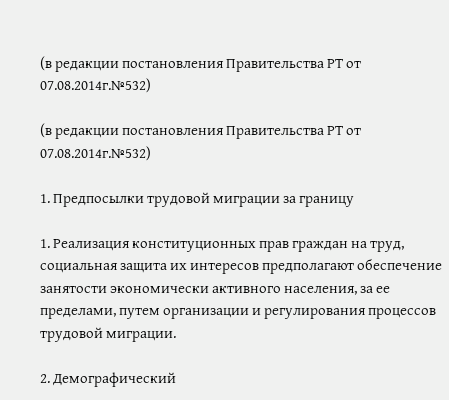(в редакции постановления Правительства РТ от 07.08.2014г.№532)

(в редакции постановления Правительства РТ от 07.08.2014г.№532)

1. Предпосылки трудовой миграции за границу

1. Реализация конституционных прав граждан на труд, социальная защита их интересов предполагают обеспечение занятости экономически активного населения, за ее пределами, путем организации и регулирования процессов трудовой миграции.

2. Демографический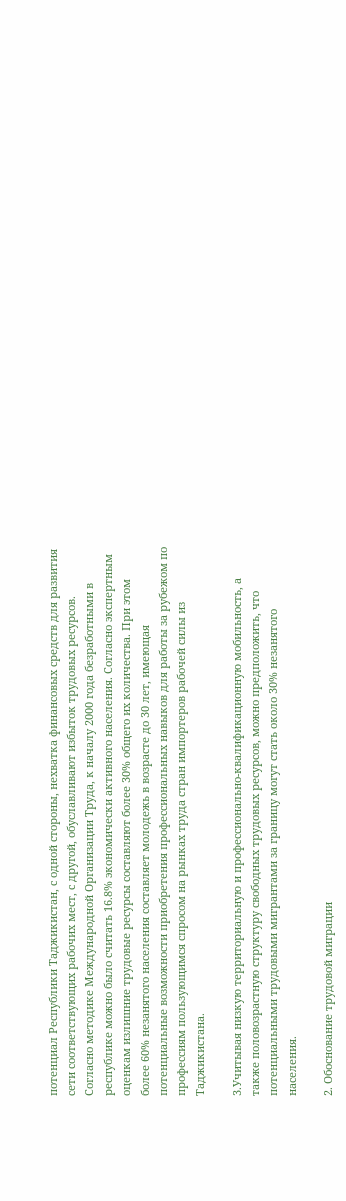потенциал Республики Таджикистан, с одной стороны, нехватка финансовых средств для развития сети соответствующих рабочих мест, с другой, обуславливают избыток трудовых ресурсов. Согласно методике Международной Организации Труда, к началу 2000 года безработными в республике можно было считать 16.8% экономически активного населения. Согласно экспертным оценкам излишние трудовые ресурсы составляют более 30% общего их количества. При этом более 60% незанятого населения составляет молодежь в возрасте до 30 лет, имеющая потенциальные возможности приобретения профессиональных навыков для работы за рубежом по профессиям пользующимся спросом на рынках труда стран импортеров рабочей силы из Таджикистана.

3.Учитывая низкую территориальную и профессионально-квалификационную мобильность, а также половозрастную структуру свободных трудовых ресурсов, можно предположить, что потенциальными трудовыми мигрантами за границу могут стать около 30% незанятого населения.

2. Обоснование трудовой миграции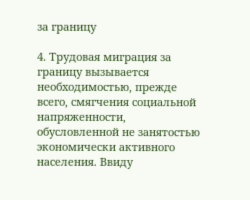за границу

4. Трудовая миграция за границу вызывается необходимостью, прежде всего, смягчения социальной напряженности, обусловленной не занятостью экономически активного населения. Ввиду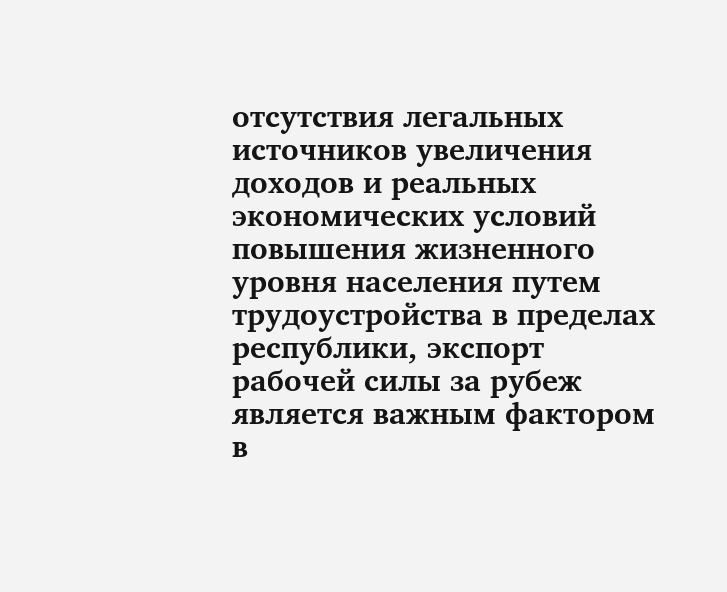отсутствия легальных источников увеличения доходов и реальных экономических условий повышения жизненного уровня населения путем трудоустройства в пределах республики, экспорт рабочей силы за рубеж является важным фактором в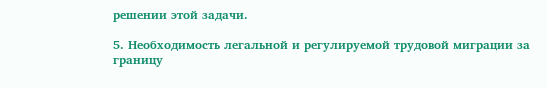решении этой задачи.

5. Необходимость легальной и регулируемой трудовой миграции за границу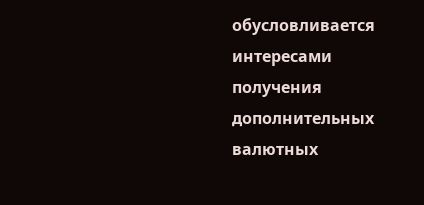обусловливается интересами получения дополнительных валютных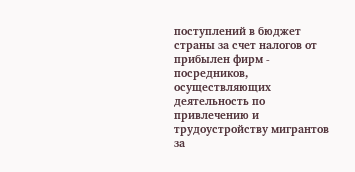поступлений в бюджет страны за счет налогов от прибылен фирм - посредников, осуществляющих деятельность по привлечению и трудоустройству мигрантов за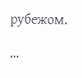рубежом.

...